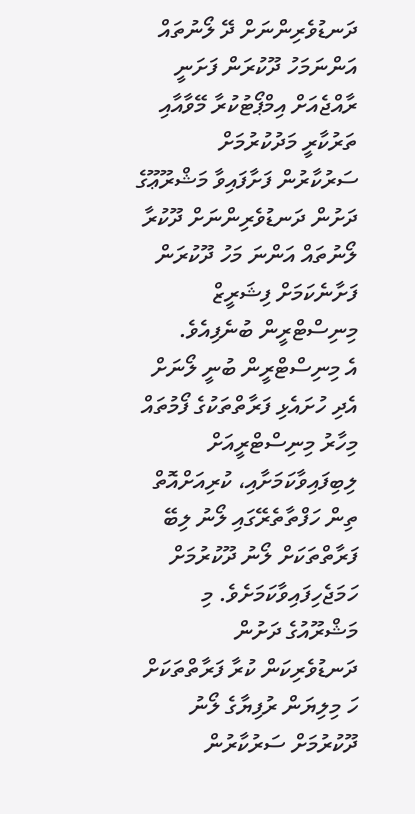ދަނޑުވެރިންނަށް ދޭ ލޯނުތައް އަންނަމަހު ދޫކުރަން ފަށަނީ
ރާއްޖެއަށް އިމްޕޯޓުކުރާ މޭވާއާއި ތަރުކާރީ މަދުކުރުމަށް ސަރުކާރުން ފަށާފައިވާ މަޝްރޫޢޫގެ ދަށުން ދަނޑުވެރިންނަށް ދޫކުރާ ލޯނުތައް އަންނަ މަހު ދޫކުރަން ފަށާނެކަމަށް ފިޝަރީޒް މިނިސްޓްރީން ބުނެފިއެވެ.
އެ މިނިސްޓްރީން ބުނީ ލޯނަށް އެދި ހުށައެޅި ފަރާތްތަކުގެ ފޯމުތައް މިހާރު މިނިސްޓްރީއަށް ލިބިފައިވާކަމަށާއި، ކުރިއަށްއޮތް ތިން ހަފްތާތެރޭގައި ލޯނު ލިބޭ ފަރާތްތަކަށް ލޯނު ދޫކުރުމަށް ހަމަޖެހިފައިވާކަމަށެވެ. މި މަޝްރޫއުގެ ދަށުން ދަނޑުވެރިކަން ކުރާ ފަރާތްތަކަށް ހަ މިލިޔަން ރުފިޔާގެ ލޯނު ދޫކުރުމަށް ސަރުކާރުން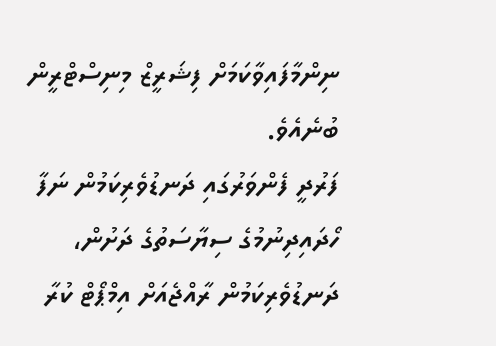ނިންމާފައިވާކަމަށް ފިޝަރީޒް މިނިސްޓްރީން ބުނެއެވެ.
ފަރުދީ ފެންވަރުގައި ދަނޑުވެރިކަމުން ނަފާ ހޯދައިދިނުމުގެ ސިޔާސަތުގެ ދަށުން، ދަނޑުވެރިކަމުން ރާއްޖެއަށް އިމްޕޯޓް ކުރާ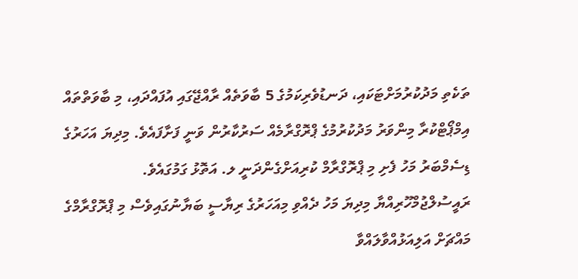ތަކެތި މަދުކުރުމަށްޓަކައި، ދަނޑުވެރިކަމުގެ 5 ބާވަތެއް ރާއްޖޭގައި އުފައްދައި، މި ބާވަތްތައް އިމްޕޯޓްކުރާ މިންވަރު މަދުކުރުމުގެ ޕްރޮގްރާމެއް ސަރުކާރުން ވަނީ ފަށާފައެވެ. މިދިޔަ އަހަރުގެ ޑިސެމްބަރު މަހު ފެށި މި ޕްރޮގްރާމް ކުރިއަށްގެންދަނީ ލ. އަތޮޅު ގަމުގައެވެ.
ރައީސުލްޖުމްހޫރިއްޔާ މިދިޔަ މަހު ދެއްވި މިއަހަރުގެ ރިޔާސީ ބަޔާނުގައިވެސް މި ޕްރޮގްރާމްގެ މައްޗަށް އަލިއަޅުއްވާލައްވާ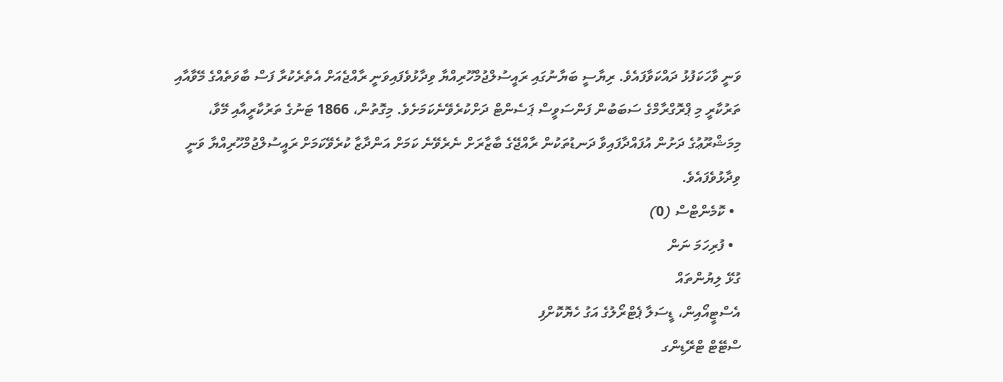ވަނީ ވާހަކަފުޅު ދައްކަވާފައެވެ. ރިޔާސީ ބަޔާނުގައި ރައީސުލްޖުމްހޫރިއްޔާ ވިދާޅުވެފައިވަނީ ރާއްޖެއަށް އެތެރެކުރާ ފަސް ބާވަތެއްގެ މޭވާއާއި ތަރުކާރީ މި ޕްރޮގްރާމްގެ ސަބަބުން ފަންސަވީސް ޕަސެންޓް ދަށްކުރެވޭނެކަމަށެވެ. މިގޮތުން، 1866 ޓަނުގެ ތަރުކާރީއާއި މޭވާ، މިމަޝްރޫޢުގެ ދަށުން އުފައްދާފައިވާ ދަނޑުތަކުން ރާއްޖޭގެ ބާޒާރަށް ނެރެވޭނެ ކަމަށް އަންދާޒާ ކުރެވޭކަމަށް ރައީސުލްޖުމްހޫރިއްޔާ ވަނީ ވިދާޅުވެފައެވެ.
  • ކޮމެންޓްސް (0)
  • ފުރިހަމަ ނަން
ގުޅޭ ލިޔުންތައް
އެސްޓީއޯއިން، ޑީސަލާ ޕެޓްރޯލުގެ އަގު ހެޔޮކޮށްފި
ސްޓޭޓް ޓްރޭޑިންގ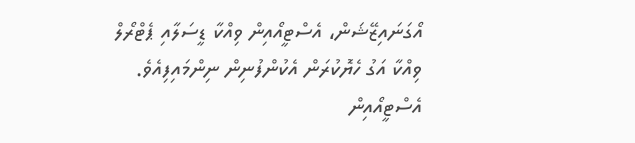އޯގަނައިޒޭޝަން، އެސްޓީއޯއިން ވިއްކާ ޑީސަލާއި ޕެޓްރޯލް ވިއްކާ އަގު ހެޔޮކުރަން އެކުންފުނިން ނިންމައިފިއެވެ. އެސްޓީއޯއިން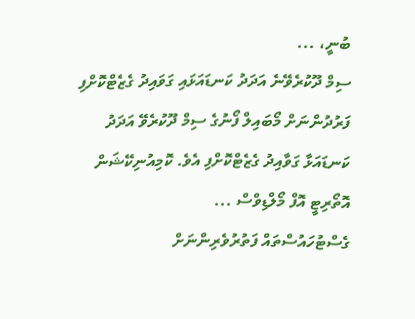ބުނީ، ...
ސިމް ދޫކުރެވޭނެ އަދަދު ކަނޑައަޅައި ގަވައިދު ގެޒެޓްކޮށްފި
ފަރުދުންނަށް މޯބައިލް ފޯނުގެ ސިމް ދޫކުރެވޭ އަދަދު ކަނޑައަޅާ ގަވާއިދު ގެޒެޓްކޮށްފި އެވެ. ކޮމިއުނިކޭޝަން އޮތޯރިޓީ އޮފް މޯލްޑިވްސް ...
ގެސްޓުހައުސްތައް ފަތުރުވެރިންނަށް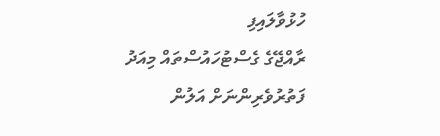ހުޅުވާލައިފި
ރާއްޖޭގެ ގެސްޓުހައުސްތައް މިއަދު ފަތުރުވެރިންނަށް އަލުން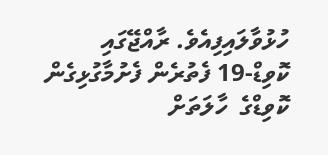ހުޅުވާލައިފިއެވެ. ރާއްޖޭގައި ކޮވިޑް-19 ފެތުރެން ފެށުމާގުޅިގެން ކޮވިޑްގެ  ހާލަތަށް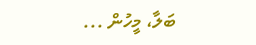ބަލާ، މީހުން ...